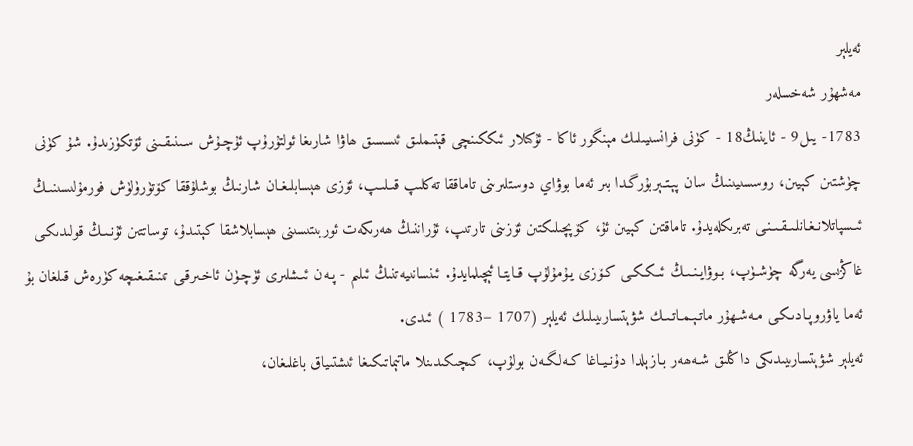ئەيلېر
مەشھۇر شەخسلەر
1783- يىل9 - ئاينىڭ18 - كۈنى فرانسىيىلىك مېنگور ئاكا - ئۇكىلار ئىككىنچى قېتىملىق ئىسسىق ھاۋا شارىغا ئولتۇرۇپ ئۇچـۇش سـىنىقـىنى ئۆتكۈزىدۇ. شۇ كۈنى چۈشتىن كېيىن، روسسىيىنىڭ سان پېـتـېربۇرگـدا بىر ئەما بوۋاي دوستلىرىنى تاماققا تەكلىپ قىـلىـپ، ئۆزى ھېسابلىغـان شارنىڭ بوشلۇققا كۆتۈرۈلۈش فورمۇلىسىنىـڭ ئىـسپاتلانـغـانلـىـقـىـنـى تەبرىكلەيدۇ. تاماقتىن كېيىن ئۇ، كۆپچىلىكتىن ئۆزىنى تارتىپ، ئۇراننىڭ ھەرىكەت ئوربىتىسىنى ھېسابلاشقا كېتىدۇ، توساتتىن ئۇنـىـڭ قولىدىكـى غاڭزىسى يەرگە چۈشـۈپ، بـوۋايـنـىـڭ ئىـكـكـى كـۆزى يـۇمۇلۇپ قـايتـا ئېچىلمايدۇ. ئىنسانىيەتنىڭ ئىلىم - پـەن ئىـشلىرى ئۈچـۈن ئاخـىرقـى تىنىقىغىچە كۈرەش قىلغان بۇ ئەما ياۋروپـادىـكـى مـەشـھۇر ماتـېـمـاتـىـك شۋېتسارىيىلىك ئەيلېر (1707 −1783 ) ئىدى.
ئەيلېر شۋېتسارىيىدىكى داڭلىق شـەھەر بـازېلدا دۇنـيـاغا كـەلـگـەن بولۇپ، كىچىكىدىنلا ماتېماتىكىغا ئىشتىياق باغلىغان،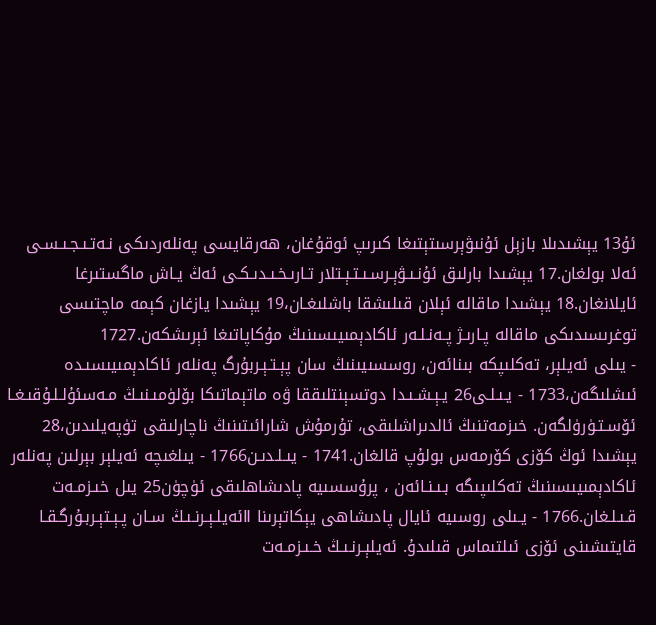ئۇ13 يېشىدىلا بازېل ئۇنىۋېرسىتېتىغا كىرىپ ئوقۇغان، ھەرقايسى پەنلەردىكى نـەتـىـجـىـسـى ئەلا بولغان.17 يېشىدا بارلىق ئۇنـىـۋېـرسـىـتـېـتلار تـارىـخـىـدىـكـى ئەڭ يـاش ماگستىرغا ئايلانغان.18 يېشىدا ماقالە ئېلان قىلىشقا باشلىغـان،19 يېشىدا يازغان كېمە ماچتىسى توغرىسىدىكى ماقالە پـارىـژ پـەنـلـەر ئاكادېمىيىسىنىڭ مۇكاپاتىغا ئېرىشكەن.1727
- يىلى ئەيلېر، تەكلىپكە بىنائەن، روسسىيىنىڭ سان پېـتـېـربۇرگ پەنلەر ئاكادېمىيىسىـدە ئىشلىگەن،1733 - يـىـلـى26 يـېـشـىـدا دوتسېنتلىققا ۋە ماتېماتىكا بۆلۈمىـنىـڭ مـەسئۇلـلـۇقىـغـا ئۆسـتـۈرۈلگەن. خىزمەتنىڭ ئالدىراشلىقى، تۇرمۇش شارائىتىنىڭ ناچارلىقى تۈپەيلىدىن،28 يېشىدا ئوڭ كۆزى كۆرمەس بولۇپ قالغان.1741 - يىـلـدىـن1766 - يىلغىچە ئەيلېر بېرلىن پەنلەر ئاكادېمىيىسىنىڭ تەكلىپىگە بـىـنـائەن ، پرۇسسىيە پادىشاھلىقى ئۈچۈن25 يىل خىـزمـەت قـىـلـغان.1766 - يـىلى روسىيە ئايال پادىشاھى يېكاتېرىنا Ⅱئەيلـېـرنـىـڭ سـان پـېـتېـربـۇرگـقـا قايتىشىنى ئۆزى ئىلتىماس قىلىدۇ. ئەيلېـرنـىـڭ خـىـزمـەت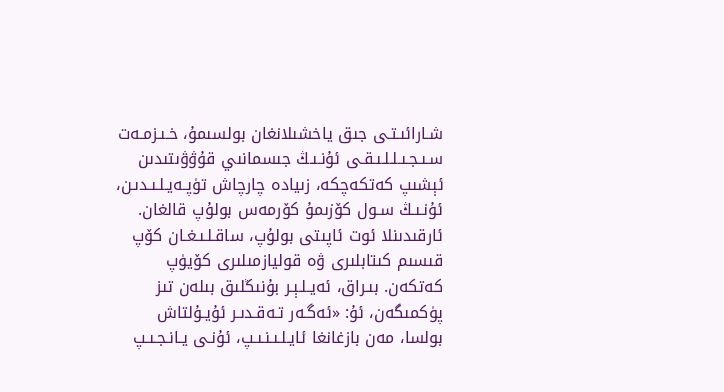شـارائىـتـى جىق ياخشىلانغان بولسىمۇ، خـىـزمـەت سـىـجـىـلـلـىـقـى ئۇنـىـڭ جىسمانىي قۇۋۋىتىدىن ئېشىپ كەتكەچكە، زىيادە چارچاش تۈپـەيـلـىـدىـن، ئۇنـىـڭ سـول كۆزىمۇ كۆرمەس بولۇپ قالغان. ئارقىدىنلا ئوت ئاپىتى بولۇپ، ساقـلـىـغـان كۆپ قىسىم كىتابلىرى ۋە قوليازمىلىرى كۆيۈپ كەتكەن. بىـراق، ئەيـلـېـر بۇنىڭلىق بىلەن تىز پۈكمىگەن، ئۇ: «ئەگـەر تـەقـدىـر ئۇيـۇلتاش بولسا، مەن بازغانغا ئايـلـىـنـىـپ، ئۇنـى يـانـجـىـپ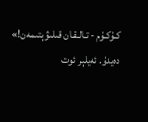كـۇكـۇم - تـالـقـان قىلىۋېتىمەن!» دەيدۇ. ئەيلېر ئوت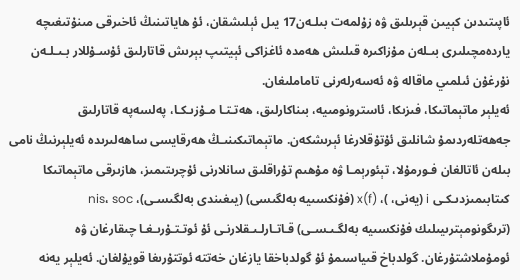ئاپىتىدىن كېيىن قېرىلىق ۋە زۇلمەت بىلـەن17 يىل ئېلىشقان، ئۇ ھاياتىنىڭ ئاخىرقى مىنۇتىغىچە ياردەمچىلىرى بىـلەن مۇزاكىرە قىلىش ھەمدە ئاغزاكى ئېيتىپ بېرىش قاتارلىق ئۇسـۇللار بـىـلـەن نۇرغۇن ئىلمىي ماقالە ۋە ئەسەرلەرنى تاماملىغان.
ئەيلېر ماتېماتىكا، فىزىكا، ئاسترونومىيە، بىناكارلىق، ھەتـتـا مـۇزىـكـا، پەلسەپە قاتارلىق جەھەتلەردىمۇ شانلىق ئۇتۇقلارغا ئېرىشكەن. ماتېماتىكىنىـڭ ھەرقايسى ساھەلىرىدە ئەيلېرنىڭ نامى بىلەن ئاتالغان فـورمۇلا، تېئورېمـا ۋە مۇھىم تۇراقلىق سانلارنى ئۇچرىتىمىز، ھازىرقى ماتېماتىكا كىتابىمىزدىـكـى i (يەنى، )، (x(f (فۇنكسىيە بەلگىسى) (يىغىندى بەلگىسـى)، nis، soc (ترىگونومېترىيىلىك فۇنكسىيە بەلگـىـسـى) قـاتـارلـىـقلارنـى ئۇ ئوتـتـۇرىـغـا چىقارغان ۋە ئومۇملاشتۇرغان. گولدباخ قىياسىمۇ ئۇ گولدباخقا يازغان خەتتە ئوتتۇرىغا قويۇلغان. ئەيلېر يەنە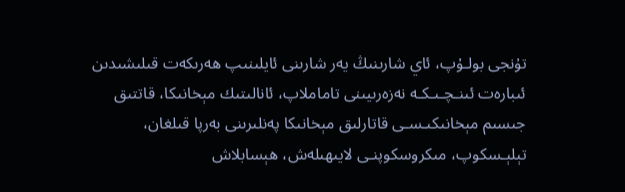تۇنجى بولـۇپ، ئاي شارىنىڭ يەر شارىنى ئايلىنىپ ھەرىكەت قىلىشىدىن ئىبارەت ئىنـچـىـكـە نەزەرىيىنى تاماملاپ، ئانالىتىك مېخانىكا، قاتتىق جىسىم مېخانىكىـسـى قاتارلىق مېخانىكا پەنلىرىنى بەرپا قىلغان، تېلېـسكوپ، مىكروسكوپنـى لايىھىلەش، ھېسابلاش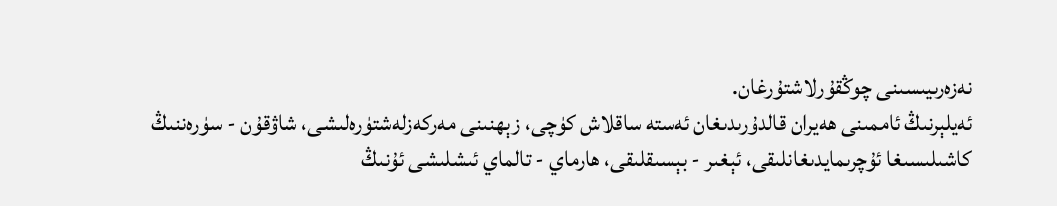نەزەرىيىسىنى چوڭقۇرلاشتۇرغان.
ئەيلېرنىڭ ئاممىنى ھەيران قالدۇرىدىغان ئەستە ساقلاش كۈچى، زېھنىنى مەركەزلەشتۈرەلىشى، شاۋقۇن - سۈرەننىڭ كاشىلىسىغا ئۇچرىمايدىغانلىقى، ئېغىر - بېسىقلىقى، ھارماي - تالماي ئىشلىشى ئۇنىڭ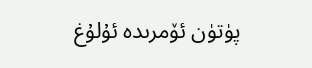پۈتۈن ئۆمرىدە ئۇلۇغ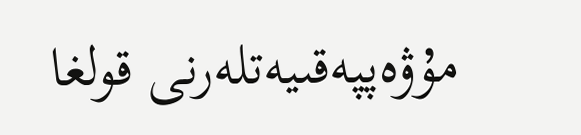مۇۋەپپەقىيەتلەرنى قولغا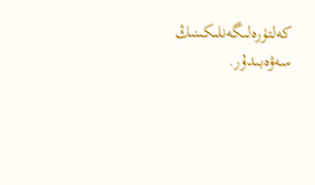كەلتۈرەلىگەنلىكىنىڭ سەۋەبىدۇر.